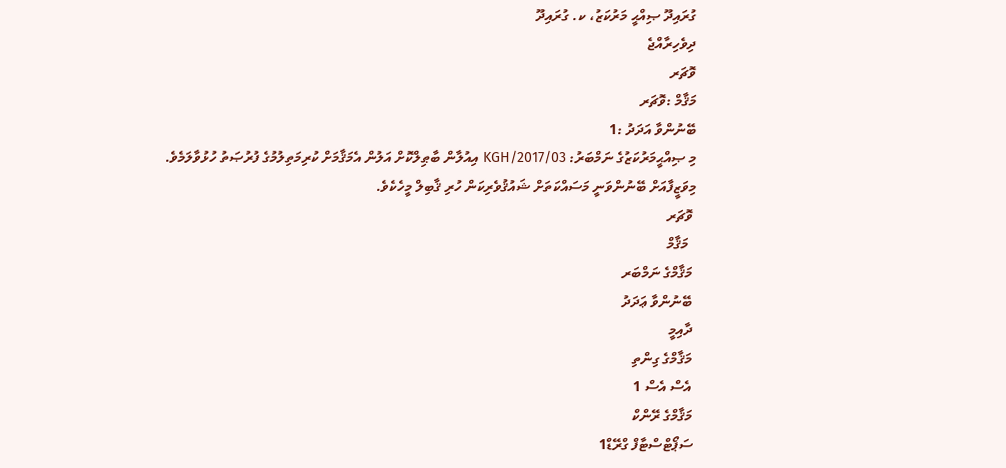ގުރައިދޫ ޞިއްޙީ މަރުކަޒު، ކ. ގުރައިދޫ
ދިވެހިރާއްޖެ
ވޮޗަރ
މަޤާމް :ވޮޗަރ
ބޭނުންވާ އަދަދު :1
މި ޞިއްޙީމަރުކަޒުގެ ނަމްބަރު: KGH/2017/03 އިއުލާން ބާޠިލްކޮށް އަލުން އެމަޤާމަށް ކުރިމަތިލުމުގެ ފުރުޞަތު ހުޅުވާލަމެވެ.
މިވަޒީފާއަށް ބޭނުންވަނީ މަސައްކަތަށް ޝައުޤުވެރިކަން ހުރި ޤާބިލް މީހެކެވެ.
 ވޮޗަރ
  މަޤާމް
 މަޤާމްގެ ނަމްބަރ
 ބޭނުންވާ ޢަދަދު
 ދާއިމީ
 މަޤާމްގެ ގިންތި
 އެސް އެސް 1
 މަޤާމްގެ ރޭންކް
 ސަޕޯޓްސްޓާފް ގްރޭޑް1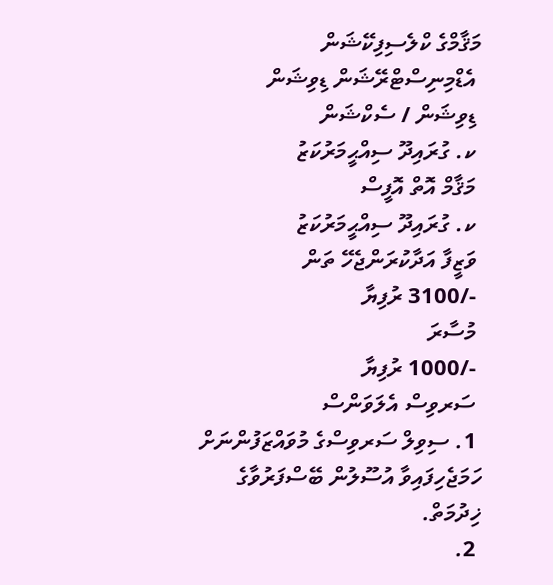މަޤާމްގެ ކްލެސިފިކޭޝަން
 އެޑްމިނިސްޓްރޭޝަން ޑިވިޝަން
 ޑިވިޝަން / ސެކްޝަން
 ކ. ގުރައިދޫ ސިއްޙީމަރުކަޒު
 މަޤާމް އޮތް އޮފީސް
 ކ. ގުރައިދޫ ސިއްޙީމަރުކަޒު
 ވަޒީފާ އަދާކުރަންޖެހޭ ތަން
 -/3100 ރުފިޔާ
 މުސާރަ
 -/1000 ރުފިޔާ
 ސަރވިސް އެލަވަންސް
 1. ސިވިލް ސަރވިސްގެ މުވައްޒަފުންނަށް ހަމަޖެހިފައިވާ އުސޫލުން ބޭސްފަރުވާގެ ޚިދުމަތް.
 2.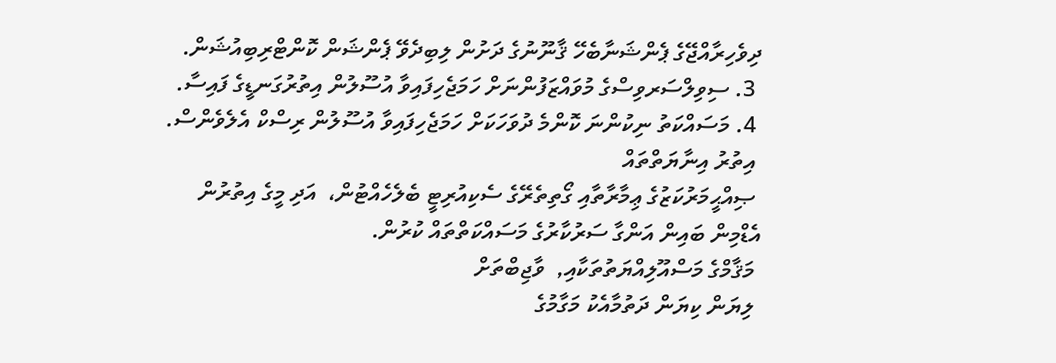ދިވެހިރާއްޖޭގެ ޕެންޝަނާބެހޭ ޤާނޫނުގެ ދަށުން ލިބިދެވޭ ޕެންޝަން ކޮންޓްރިބިއުޝަން.
 3. ސިވިލްސަރވިސްގެ މުވައްޒަފުންނަށް ހަމަޖެހިފައިވާ އުސޫލުން އިތުރުގަނޑީގެ ފައިސާ.
 4. މަސައްކަތު ނިކުންނަ ކޮންމެ ދުވަހަކަށް ހަމަޖެހިފައިވާ އުސޫލުން ރިސްކް އެލެވެންސް.
 އިތުރު އިނާޔަތްތައް
 ޞިއްޙީމަރުކަޒުގެ ޢިމާރާތާއި ގޯތިތެރޭގެ ސެކިއުރިޓީ ބެލެހެއްޓުން،  އަދި މީގެ އިތުރުން  އެޑްމިން ބައިން އަންގާ ސަރުކާރުގެ މަސައްކަތްތައް ކުރުން.
 މަޤާމްގެ މަސްއޫލިއްޔަތުތަކާއި,  ވާޖިބްތަށް
 ލިޔަން ކިޔަން ދަތުމާއެކު މަގާމުގެ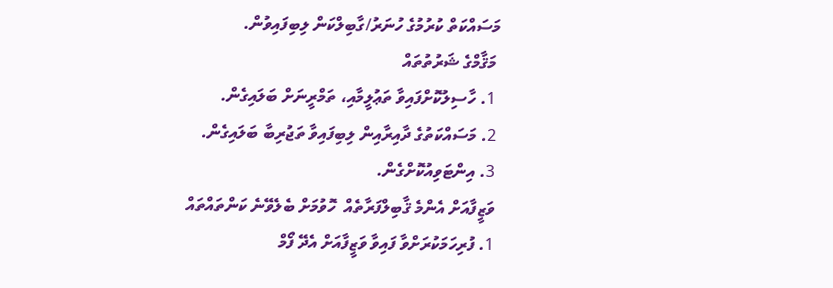މަސައްކަތް ކުރުމުގެ ހުނަރު/ގާބިލްކަން ލިބިފައިވުން.
 މަޤާމްގެ ޝަރުތުތައް
 1. ހާސިލުކޮށްފައިވާ ތަޢުލީމާއި، ތަމްރީނަށް ބަލައިގެން.
 2. މަސައްކަތުގެ ދާއިރާއިން ލިބިފައިވާ ތަޖުރިބާ ބަލައިގެން.
 3. އިންޓަވިއުކޮށްގެން.
 ވަޒީފާއަށް އެންމެ ޤާބިލްފަރާތެއް  ހޮވުމަށް ބެލެވޭނެ ކަންތައްތައް
 1. ފުރިހަމަކުރަށްވާ ފައިވާ ވަޒީފާއަށް އެދޭ ފޯމް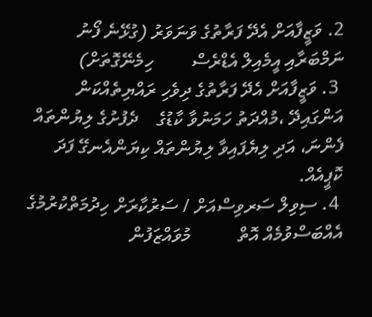2. ވަޒީފާއަށް އެދޭ ފަރާތުގެ ވަނަވަރު (ގުޅޭނެ ފޯނު ނަމްބަރާއި އީމެއިލް އެޑްރެސް        ހިމެނޭގޮތަށް)
 3. ވަޒީފާއަށް އެދޭ ފަރާތުގެ ދިވެހި ރައްޔިތެއްކަން އަންގައިދޭ ،މުއްދަތު ހަމަނުވާ ކާޑުގެ    ދެފުށުގެ ލިޔުންތައް ފެންނަ، އަދި ލިޔެފައިވާ ލިޔުންތައް ކިޔަންއެނގޭ ފަދަ ކޮޕީއެއް.
 4. ސިވިލް ސަރވިސްއަށް / ސަރުކާރަށް ހިދުމަތްކުރުމުގެ އެއްބަސްވުމެއް އޮތް          މުވައްޒަފުން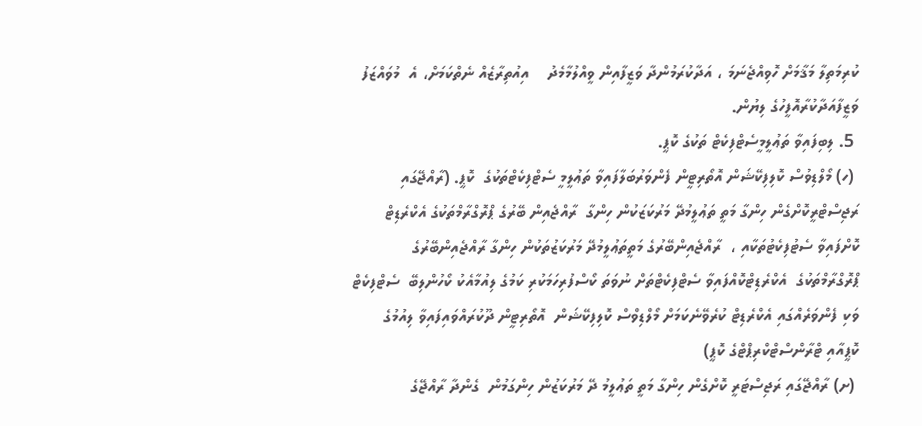ކުރިމަތިލާ މަޤާމަށް ހޮވިއްޖެނަމަ ، އަދާކުރަމުންދާ ވަޒީފާއިން ވީއްލުމާމެދު    އިއުތިރާޒެއް ނެތްކަމަށް، އެ  މުވައްޒަފު ވަޒީފާއަދާކުރާއޮފީހުގެ ލިޔުން.
 5. ލިބިފައިވާ ތަޢުލީމީސެޓްފިކެޓް ތަކުގެ ކޮޕީ.
 (ހ) މޯލްޑިވުސް ކޮލިފިކޭޝަން އޮތޯރިޓީން ފެންވަރުބަލާފައިވާ ތަޢުލީމީ ސެޓްފިކެޓްތަކުގެ  ކޮޕީ. (ރާއްޖޭގައި ރަޖިސްޓްރީކޮށްގެން ހިންގާ މަތީ ތަޢުލީމުދޭ މަރުކަޒަކުން ހިންގާ  ރާއްޖެއިން ބޭރުގެ ޕްރޮގްރާމްތަކުގެ އެކްރެޑިޓް ކޮށްފައިވާ ސެޓުފިކެޓުތަކާއި ،  ރާއްޖެއިންބޭރުގެ މަތީތަޢުލީމުދޭ މަރުކަޒުތަކުން ހިންގާ ރާއްޖެއިންބޭރުގެ ޕްރޮގްރާމްތަކުގެ  އެކްރެޑިޓްކޮއްފައިވާ ސެޓްފިކެޓްތަށް ނުވަތަ ކޯސްފުރިހަމަކުރި ކަމުގެ ލިއުމާއެކު ކޯހުންލިބޭ  ސެޓްފިކެޓް ވަކި ފެންވަރެއްގައި އެކްރެޑިޓް ކުރެވޭނެކަމަށް މޯލްޑިވްސް ކޮލިފިކޭޝަން  އޮތޯރިޓީން ދޫކުރައްވައިފައިވާ ލިއުމުގެ ކޮޕީއާއި ޓްރާންސްޓްކްރިޕްޓްގެ ކޮޕީ)
 (ށ) ރާއްޖޭގައި ރަޖިސްޓަރީ ކޮށްގެން ހިންގާ މަތީ ތަޢުލީމު ދޭ މަރުކަޒުން ހިންގަމުން  ގެންދާ ރާއްޖޭގެ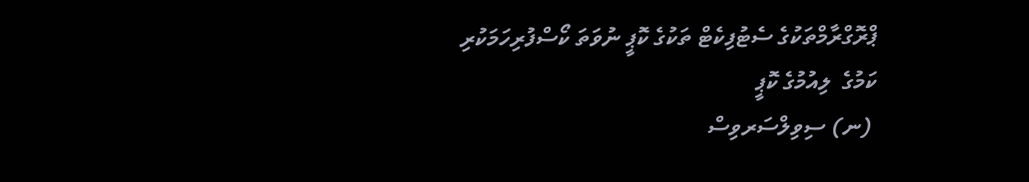ޕްރޮގްރާމްތަކުގެ ސެޓުފިކެޓް ތަކުގެ ކޮޕީ ނުވަތަ ކޯސްފުރިހަމަކުރި ކަމުގެ  ލިއުމުގެ ކޮޕީ
 (ނ) ސިވިލްސަރވިސް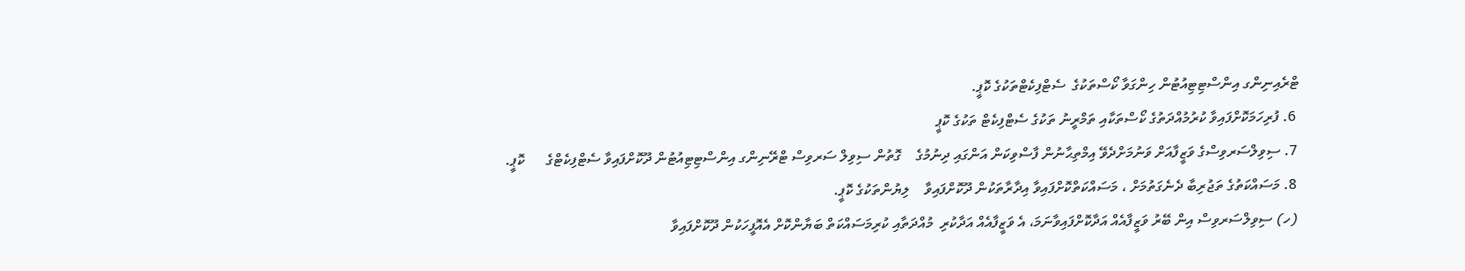ޓްރެއިނިންގ އިންސްޓިޓިއުޓުން ހިންގަވާ ކޯސްތަކުގެ  ސެޓްފިކެޓްތަކުގެ ކޮޕީ.
 6. ފުރިހަމަކޮށްފައިވާ ކުރުމުއްދަތުގެ ކޯސްތަކާއި ތަމްރީނު ތަކުގެ ސެޓްފިކެޓް ތަކުގެ ކޮޕީ
 7. ސިވިލްސަރވިސްގެ ވަޒީފާއަށް ވަނުމަށްދެވޭ އިމްތިޙާނުން ފާސްވިކަން އަންގައި ދިނުމުގެ    ގޮތުން ސިވިލް ސަރވިސް ޓްރޭނިންގ އިންސްޓިޓިއުޓުން ދޫކޮށްފައިވާ ސެޓްފިކެޓްގެ      ކޮޕީ.
 8. މަސައްކަތުގެ ތަޖުރިބާ ދެނެގަތުމަށް ، މަސައްކަތްކޮށްފައިވާ އިދާރާތަކުން ދޫކޮށްފައިވާ    ލިޔުންތަކުގެ ކޮޕީ.
 (ހ) ސިވިލްސަރވިސް އިން ބޭރު ވަޒީފާއެއް އަދާކޮށްފައިވާނަމަ، އެ ވަޒީފާއެއް އަދާކުރި  މުއްދަތާއި ކުރިމަސައްކަތް ބަޔާންކޮށް އެއޮފީހަކުން ދޫކޮށްފައިވާ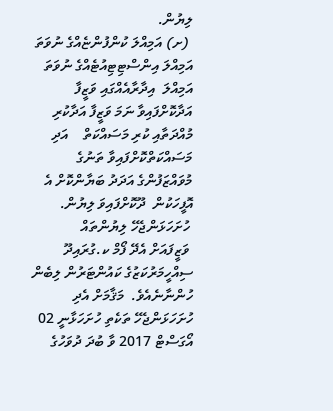ލިޔުން.
 (ށ) އަމިއްލަ ކުންފުންޏެއްގެ ނުވަތަ އަމިއްލަ އިންސްޓިޓިއުޓެއްގެ ނުވަތަ އަމިއްލަ  އިދާރާއެއްގައި ވަޒީފާ އަދާކޮށްފައިވާ ނަމަ ވަޒީފާ އަދާކުރި މުއްދަތާއި ކުރި މަސައްކަތް    އަދި މަސައްކަތްކޮށްފައިވާ ތަނުގެ މުވައްޒަފުންގެ އަދަދު ބަޔާންކޮށް އެ އޮފީހަކުން  ދޫކޮށްފައިވަ ލިޔުން.
 ހުށަހަޅަންޖެހޭ ލިޔުންތައް
 ވަޒީފައަށް އެދޭ ފޯމް ކ.ގުރައިދޫ ސިއްހީމަރުކަޒުގެ ކައުންޓަރުން ލިބެން ހުންނާނެއެވެ.  މަޤާމަށް އެދި ހުށަހަޅަންޖެހޭ ތަކެތި ހުށަހަޅާނީ 02 އޯގަސްޓް 2017 ވާ ބުދަ ދުވަހުގެ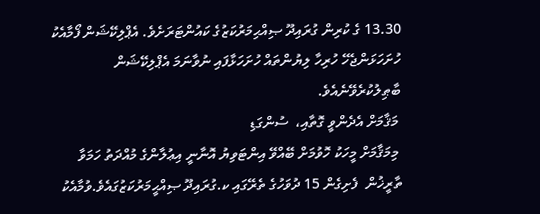13.30 ގެ ކުރިން ގުރައިދޫ ޞިއްޙިމަރުކަޒުގެ ކައުންޓަރަށެވެ. އެޕްލިކޭޝަން ފޯމާއެކު  ހުށަހަޅަންޖެހޭ ހުރިހާ ލިޔުންތައް ހުށަހަޅާފައި ނުވާނަމަ އެޕްލިކޭޝަން ބާޠިލުކުރެވޭނެއެވެ.
 މަޤާމަށް އެދެންވީ ގޮތާއި،  ސުންގަޑި
 މިމަޤާމަށް މީހަކު ހޮވުމަށް ބޭއްވޭ އިންޓަވިޔު އޮނާނީ އިޢުލާންގެ މުއްދަތު ހަމަވާ ތާރީޚުން  ފެށިގެން 15 ދުވަހުގެ ތެރޭގައި ކ.ގުރައިދޫ ޞިއްޙީމަރުކަޒުގައެވެ.ވުމާއެކު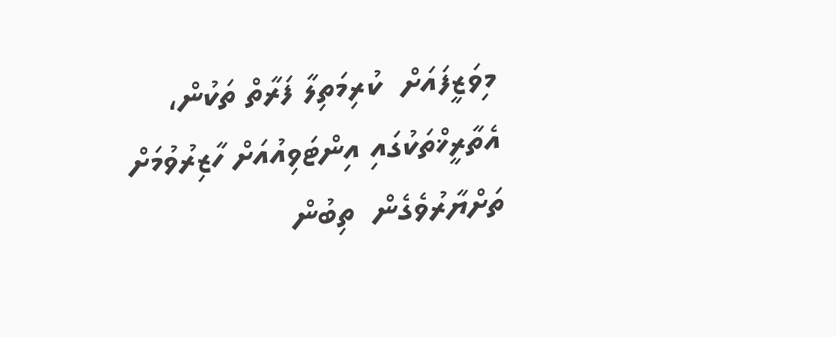މިވަޒީފައަށް  ކުރިމަތިލާ ފަރާތް ތަކުން، އެތާރީޚްތަކުގައި އިންޓަވިއުއަށް ހާޒިރުވުމަށް ތަށްޔާރުވެގެން  ތިބުން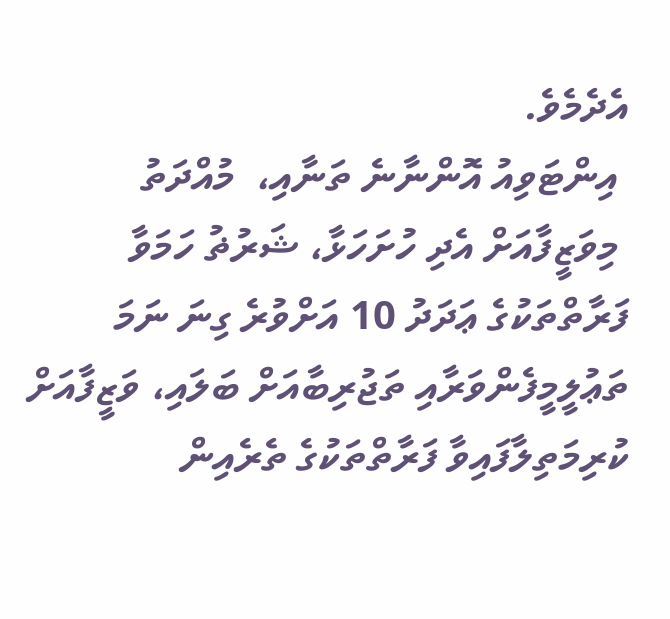އެދެމެވެ.
 އިންޓަވިއު އޮންނާނެ ތަނާއި،  މުއްދަތު
 މިވަޒީފާއަށް އެދި ހުށަހަޅާ، ޝަރުޡު ހަމަވާ ފަރާތްތަކުގެ ޢަދަދު 10 އަށްވުރެ ގިނަ ނަމަ  ތަޢުލީމީފެންވަރާއި ތަޖުރިބާއަށް ބަލައި، ވަޒީފާއަށް ކުރިމަތިލާފައިވާ ފަރާތްތަކުގެ ތެރެއިން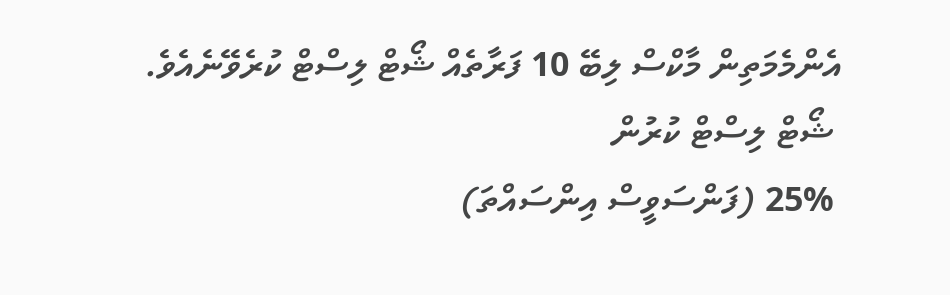އެންމެމަތިން މާކްސް ލިބޭ 10 ފަރާތެއް ޝޯޓް ލިސްޓް ކުރެވޭނެއެވެ.
 ޝޯޓް ލިސްޓް ކުރުން
 25% (ފަންސަވީސް އިންސައްތަ)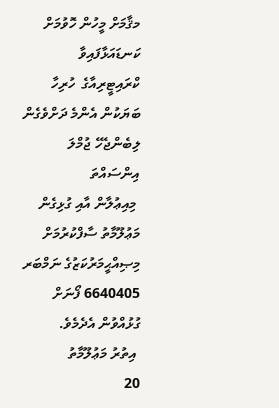މޤާމަށް މީހުން ހޮވުމަށް  ކަނޑައަޅާފައިވާ ކްރައިޓީރިއާގެ  ހުރިހާ ބަޔަކުން އެންމެ ދަށްވެގެން  ލިބެންޖެހޭ ޖުމްލަ އިންސައްތަ
 މިއިޢުލާން އާއި ގުޅިގެން މަޢުލޫމާތު ސާފްކުރުމަށް މިޞިއްޙީމަރުކަޒުގެ ނަމްބަރ    6640405 ފޯނަށް ގުޅުއްވުން އެދެމެވެ.
 އިތުރު މަޢުލޫމާތު
20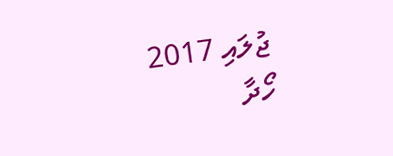ޖުލައި 2017
ހޯދާ